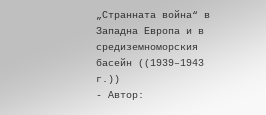„Странната война“ в Западна Европа и в средиземноморския басейн ((1939–1943 г.))
- Автор: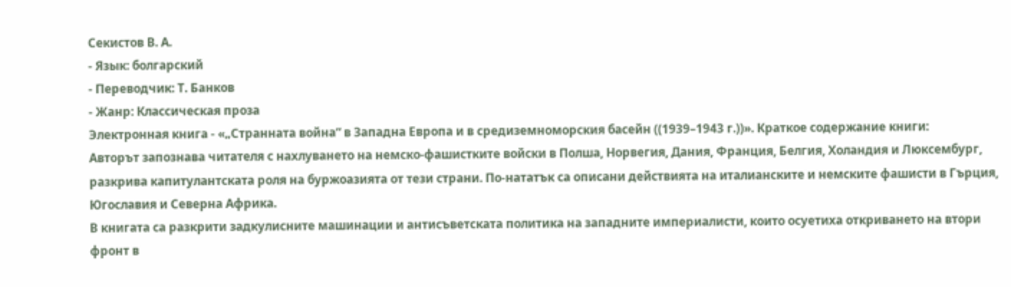Секистов В. А.
- Язык: болгарский
- Переводчик: Т. Банков
- Жанр: Классическая проза
Электронная книга - «„Странната война“ в Западна Европа и в средиземноморския басейн ((1939–1943 г.))». Краткое содержание книги:
Авторът запознава читателя с нахлуването на немско-фашистките войски в Полша, Норвегия, Дания, Франция, Белгия, Холандия и Люксембург, разкрива капитулантската роля на буржоазията от тези страни. По-нататък са описани действията на италианските и немските фашисти в Гърция, Югославия и Северна Африка.
В книгата са разкрити задкулисните машинации и антисъветската политика на западните империалисти, които осуетиха откриването на втори фронт в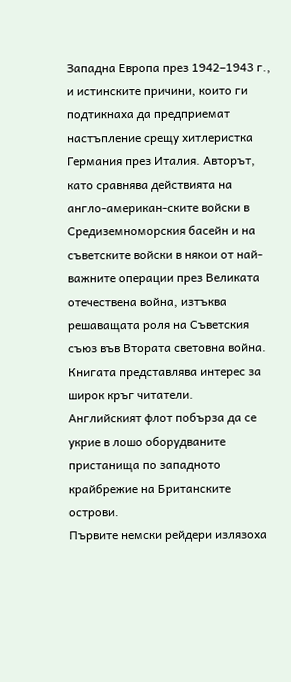Западна Европа през 1942–1943 г., и истинските причини, които ги подтикнаха да предприемат настъпление срещу хитлеристка Германия през Италия. Авторът, като сравнява действията на англо-американ-ските войски в Средиземноморския басейн и на съветските войски в някои от най-важните операции през Великата отечествена война, изтъква решаващата роля на Съветския съюз във Втората световна война.
Книгата представлява интерес за широк кръг читатели.
Английският флот побърза да се укрие в лошо оборудваните пристанища по западното крайбрежие на Британските острови.
Първите немски рейдери излязоха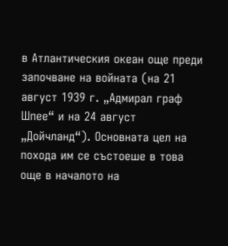в Атлантическия океан още преди започване на войната (на 21 август 1939 г. „Адмирал граф Шпее“ и на 24 август „Дойчланд“). Основната цел на похода им се състоеше в това още в началото на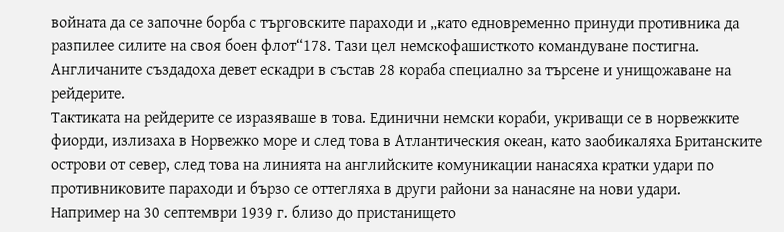войната да се започне борба с търговските параходи и „като едновременно принуди противника да разпилее силите на своя боен флот“178. Тази цел немскофашисткото командуване постигна. Англичаните създадоха девет ескадри в състав 28 кораба специално за търсене и унищожаване на рейдерите.
Тактиката на рейдерите се изразяваше в това. Единични немски кораби, укриващи се в норвежките фиорди, излизаха в Норвежко море и след това в Атлантическия океан, като заобикаляха Британските острови от север, след това на линията на английските комуникации нанасяха кратки удари по противниковите параходи и бързо се оттегляха в други райони за нанасяне на нови удари.
Например на 30 септември 1939 г. близо до пристанището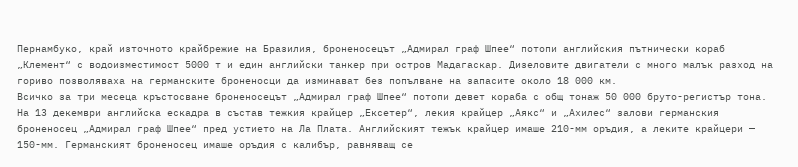Пернамбуко, край източното крайбрежие на Бразилия, броненосецът „Адмирал граф Шпее“ потопи английския пътнически кораб „Клемент“ с водоизместимост 5000 т и един английски танкер при остров Мадагаскар. Дизеловите двигатели с много малък разход на гориво позволяваха на германските броненосци да изминават без попълване на запасите около 18 000 км.
Всичко за три месеца кръстосване броненосецът „Адмирал граф Шпее“ потопи девет кораба с общ тонаж 50 000 бруто-регистър тона.
На 13 декември английска ескадра в състав тежкия крайцер „Ексетер“, лекия крайцер „Аякс“ и „Ахилес“ залови германския броненосец „Адмирал граф Шпее“ пред устието на Ла Плата. Английският тежък крайцер имаше 210-мм оръдия, а леките крайцери — 150-мм. Германският броненосец имаше оръдия с калибър, равняващ се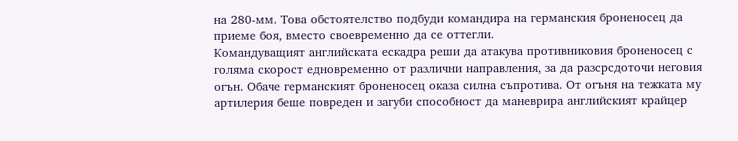на 280-мм. Това обстоятелство подбуди командира на германския броненосец да приеме боя, вместо своевременно да се оттегли.
Командуващият английската ескадра реши да атакува противниковия броненосец с голяма скорост едновременно от различни направления, за да разсрсдоточи неговия огън. Обаче германският броненосец оказа силна съпротива. От огъня на тежката му артилерия беше повреден и загуби способност да маневрира английският крайцер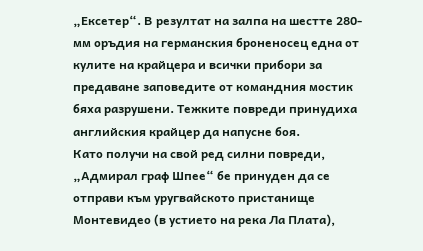„Ексетер“. В резултат на залпа на шестте 280-мм оръдия на германския броненосец една от кулите на крайцера и всички прибори за предаване заповедите от командния мостик бяха разрушени. Тежките повреди принудиха английския крайцер да напусне боя.
Като получи на свой ред силни повреди, „Адмирал граф Шпее“ бе принуден да се отправи към уругвайското пристанище Монтевидео (в устието на река Ла Плата),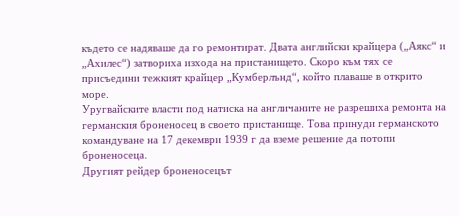където се надяваше да го ремонтират. Двата английски крайцера („Аякс“ и „Ахилес“) затвориха изхода на пристанището. Скоро към тях се присъедини тежкият крайцер „Кумберлънд“, който плаваше в открито море.
Уругвайските власти под натиска на англичаните не разрешиха ремонта на германския броненосец в своето пристанище. Това принуди германското командуване на 17 декември 1939 г да вземе решение да потопи броненосеца.
Другият рейдер броненосецът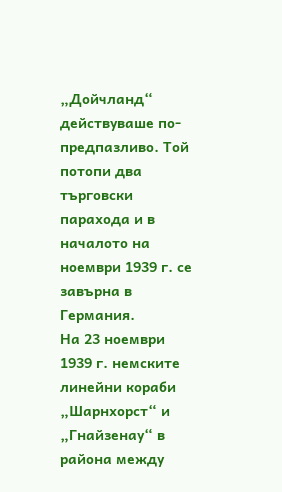„Дойчланд“ действуваше по-предпазливо. Той потопи два търговски парахода и в началото на ноември 1939 г. се завърна в Германия.
На 23 ноември 1939 г. немските линейни кораби „Шарнхорст“ и „Гнайзенау“ в района между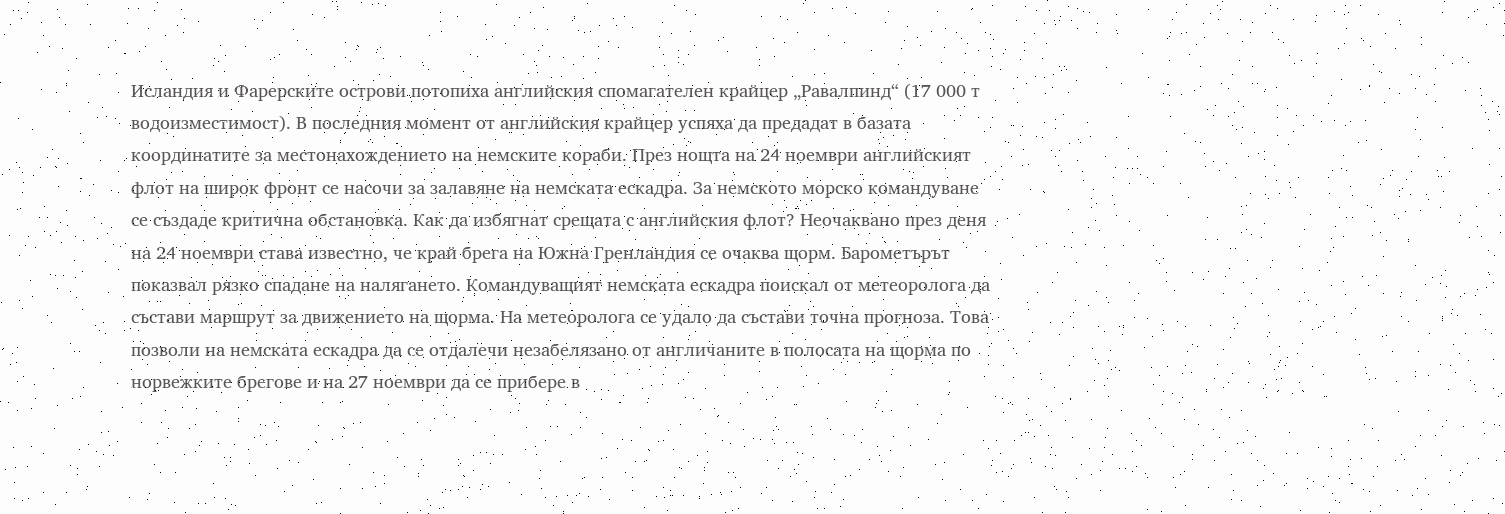Исландия и Фарерските острови потопиха английския спомагателен крайцер „Равалпинд“ (17 000 т водоизместимост). В последния момент от английския крайцер успяха да предадат в базата координатите за местонахождението на немските кораби. През нощта на 24 ноември английският флот на широк фронт се насочи за залавяне на немската ескадра. За немското морско командуване се създаде критична обстановка. Как да избягнат срещата с английския флот? Неочаквано през деня на 24 ноември става известно, че край брега на Южна Гренландия се очаква щорм. Барометърът показвал рязко спадане на налягането. Командуващият немската ескадра поискал от метеоролога да състави маршрут за движението на щорма. На метеоролога се удало да състави точна прогноза. Това позволи на немската ескадра да се отдалечи незабелязано от англичаните в полосата на щорма по норвежките брегове и на 27 ноември да се прибере в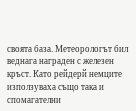своята база. Метеорологът бил веднага награден с железен кръст. Като рейдерй немците използуваха също така и спомагателни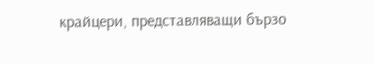крайцери, представляващи бързо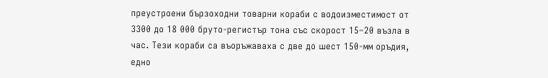преустроени бързоходни товарни кораби с водоизместимост от 3300 до 18 000 бруто-регистър тона със скорост 15–20 възла в час. Тези кораби са въоръжаваха с две до шест 150-мм оръдия, едно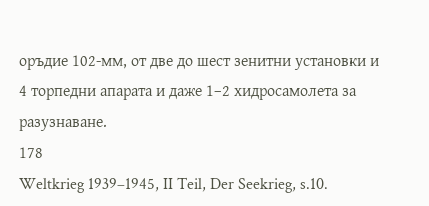оръдие 102-мм, от две до шест зенитни установки и 4 торпедни апарата и даже 1–2 хидросамолета за разузнаване.
178
Weltkrieg 1939–1945, II Teil, Der Seekrieg, s.10.